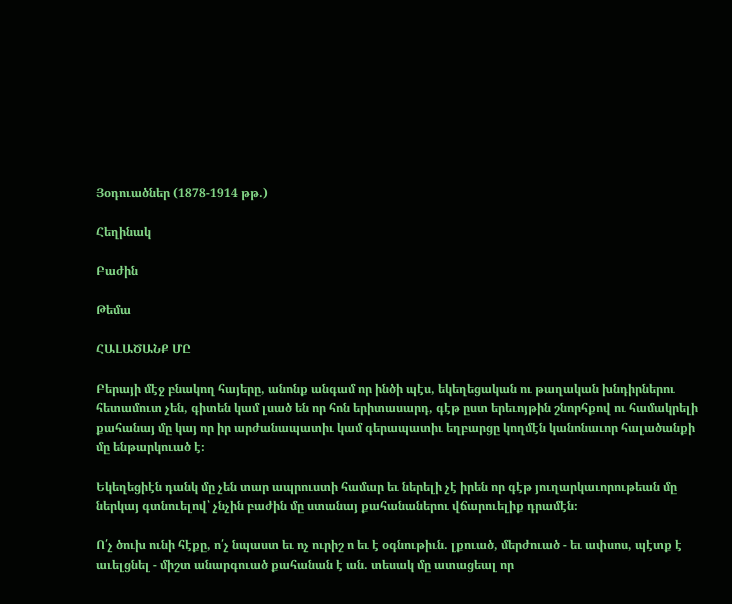Յօդուածներ (1878-1914 թթ.)

Հեղինակ

Բաժին

Թեմա

ՀԱԼԱԾԱՆՔ ՄԸ

Բերայի մէջ բնակող հայերը, անոնք անգամ որ ինծի պէս, եկեղեցական ու թաղական խնդիրներու հետամուտ չեն, գիտեն կամ լսած են որ հոն երիտասարդ, գէթ ըստ երեւոյթին շնորհքով ու համակրելի քահանայ մը կայ որ իր արժանապատիւ կամ գերապատիւ եղբարցը կողմէն կանոնաւոր հալածանքի մը ենթարկուած է։

Եկեղեցիէն դանկ մը չեն տար ապրուստի համար եւ ներելի չէ իրեն որ գէթ յուղարկաւորութեան մը ներկայ գտնուելով՝ չնչին բաժին մը ստանայ քահանաներու վճարուելիք դրամէն։

Ո՛չ ծուխ ունի հէքը, ո՛չ նպաստ եւ ոչ ուրիշ ո եւ է օգնութիւն. լքուած, մերժուած - եւ ափսոս, պէտք է աւելցնել - միշտ անարգուած քահանան է ան. տեսակ մը ատացեալ որ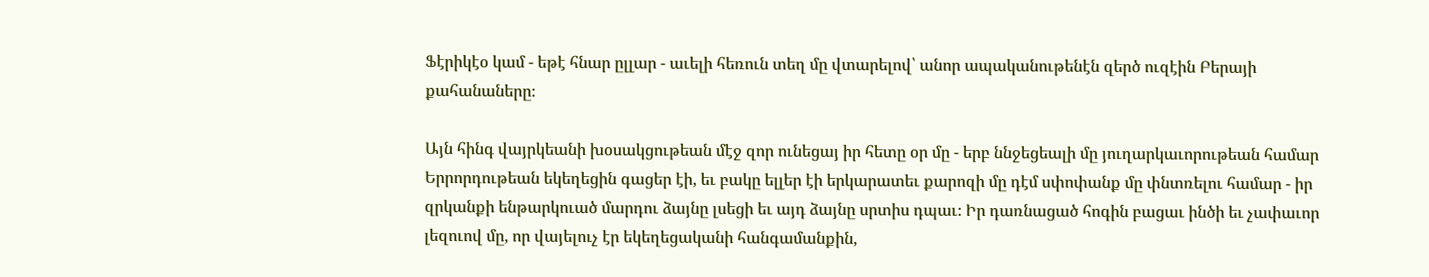Ֆէրիկէօ կամ - եթէ հնար ըլլար - աւելի հեռուն տեղ մը վտարելով՝ անոր ապականութենէն զերծ ուզէին Բերայի քահանաները։

Այն հինգ վայրկեանի խօսակցութեան մէջ զոր ունեցայ իր հետը օր մը - երբ ննջեցեալի մը յուղարկաւորութեան համար Երրորդութեան եկեղեցին գացեր էի, եւ բակը ելլեր էի երկարատեւ քարոզի մը դէմ սփոփանք մը փնտռելու համար - իր զրկանքի ենթարկուած մարդու ձայնը լսեցի եւ այդ ձայնը սրտիս դպաւ։ Իր դառնացած հոգին բացաւ ինծի եւ չափաւոր լեզուով մը, որ վայելուչ էր եկեղեցականի հանգամանքին,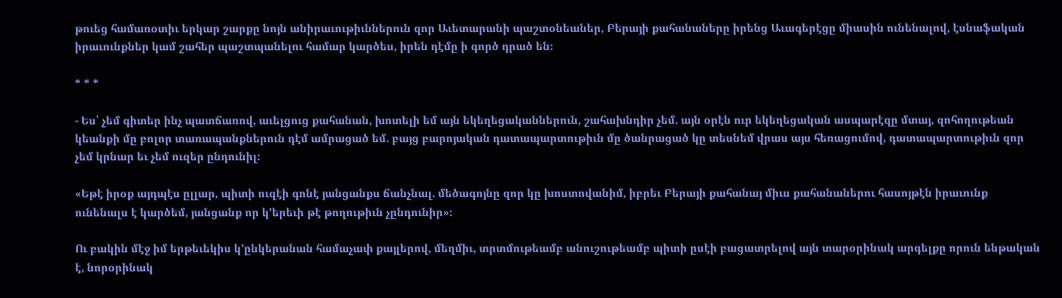թուեց համառօտիւ երկար շարքը նոյն անիրաւութիւններուն զոր Աւետարանի պաշտօնեաներ, Բերայի քահանաները իրենց Աւագերէցը միասին ունենալով, էսնաֆական իրաւունքներ կամ շահեր պաշտպանելու համար կարծես, իրեն դէմը ի գործ դրած են։

* * *

- Ես՝ չեմ գիտեր ինչ պատճառով, աւելցուց քահանան, խոտելի եմ այն եկեղեցականներուն, շահախնդիր չեմ. այն օրէն ուր եկեղեցական ասպարէզը մտայ, զոհողութեան կեանքի մը բոլոր տառապանքներուն դէմ ամրացած եմ. բայց բարոյական դատապարտութիւն մը ծանրացած կը տեսնեմ վրաս այս հեռացումով, դատապարտութիւն զոր չեմ կրնար եւ չեմ ուզեր ընդունիլ։

«Եթէ իրօք այդպէս ըլլար, պիտի ուզէի գոնէ յանցանքս ճանչնալ. մեծագոյնը զոր կը խոստովանիմ, իբրեւ Բերայի քահանայ միւս քահանաներու հասոյթէն իրաւունք ունենալս է կարծեմ, յանցանք որ կ’երեւի թէ թողութիւն չընդունիր»։

Ու բակին մէջ իմ երթեւեկիս կ’ընկերանան համաչափ քայլերով, մեղմիւ, տրտմութեամբ անուշութեամբ պիտի ըսէի բացատրելով այն տարօրինակ արգելքը որուն ենթական է, նորօրինակ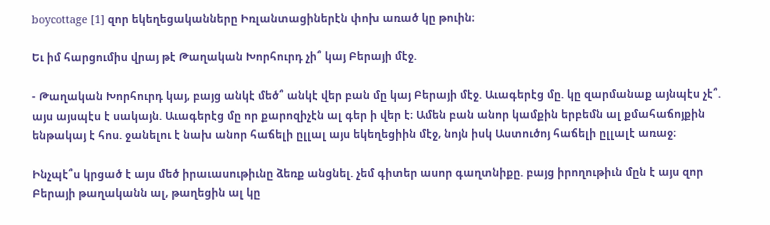boycottage [1] զոր եկեղեցականները Իռլանտացիներէն փոխ առած կը թուին։

Եւ իմ հարցումիս վրայ թէ Թաղական Խորհուրդ չի՞ կայ Բերայի մէջ.

- Թաղական Խորհուրդ կայ, բայց անկէ մեծ՞ անկէ վեր բան մը կայ Բերայի մէջ. Աւագերէց մը. կը զարմանաք այնպէս չէ՞. այս այսպէս է սակայն. Աւագերէց մը որ քարոզիչէն ալ գեր ի վեր է։ Ամեն բան անոր կամքին երբեմն ալ քմահաճոյքին ենթակայ է հոս. ջանելու է նախ անոր հաճելի ըլլալ այս եկեղեցիին մէջ, նոյն իսկ Աստուծոյ հաճելի ըլլալէ առաջ։

Ինչպէ՞ս կրցած է այս մեծ իրաւասութիւնը ձեռք անցնել. չեմ գիտեր ասոր գաղտնիքը. բայց իրողութիւն մըն է այս զոր Բերայի թաղականն ալ, թաղեցին ալ կը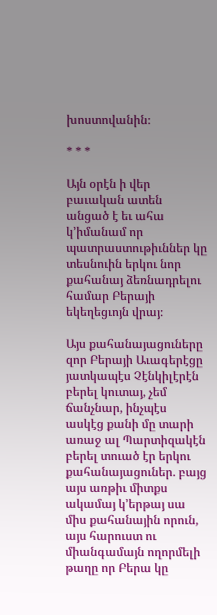խոստովանին։

* * *

Այն օրէն ի վեր բաւական ատեն անցած է եւ ահա կ’իմանամ որ պատրաստութիւններ կը տեսնուին երկու նոր քահանայ ձեռնադրելու համար Բերայի եկեղեցւոյն վրայ։

Այս քահանայացուները զոր Բերայի Աւագերէցը յատկապէս Չէնկիլէրէն բերել կուտայ, չեմ ճանչնար, ինչպէս ասկէց քանի մը տարի առաջ ալ Պարտիզակէն բերել տուած էր երկու քահանայացուներ. բայց այս առթիւ միտքս ակամայ կ’երթայ սա միս քահանային որուն, այս հարուստ ու միանգամայն ողորմելի թաղը որ Բերա կը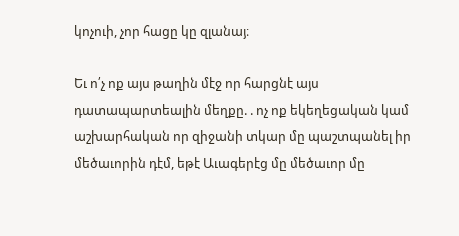կոչուի, չոր հացը կը զլանայ։

Եւ ո՛չ ոք այս թաղին մէջ որ հարցնէ այս դատապարտեալին մեղքը. . ոչ ոք եկեղեցական կամ աշխարհական որ զիջանի տկար մը պաշտպանել իր մեծաւորին դէմ, եթէ Աւագերէց մը մեծաւոր մը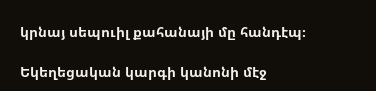կրնայ սեպուիլ քահանայի մը հանդէպ։

Եկեղեցական կարգի կանոնի մէջ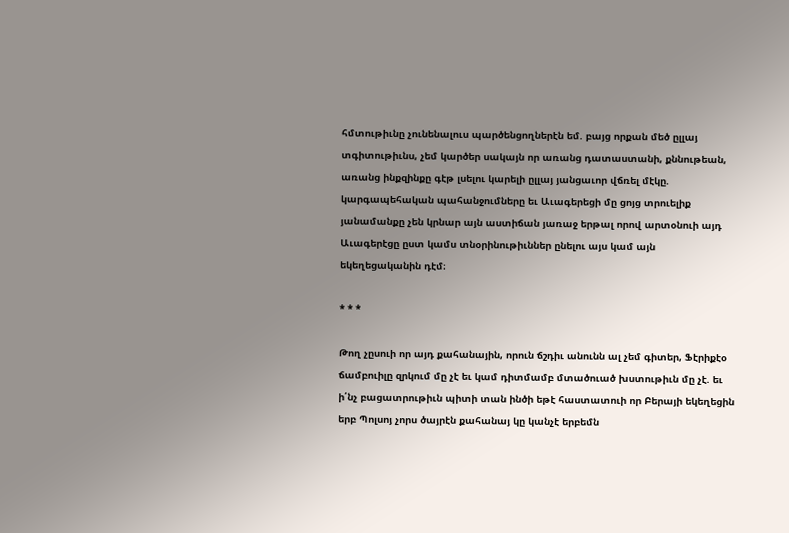հմտութիւնը չունենալուս պարծենցողներէն եմ. բայց որքան մեծ ըլլայ տգիտութիւնս, չեմ կարծեր սակայն որ առանց դատաստանի, քննութեան, առանց ինքզինքը գէթ լսելու կարելի ըլլայ յանցաւոր վճռել մէկը. կարգապեհական պահանջումները եւ Աւագերեցի մը ցոյց տրուելիք յանամանքը չեն կրնար այն աստիճան յառաջ երթալ որով արտօնուի այդ Աւագերէցը ըստ կամս տնօրինութիւններ ընելու այս կամ այն եկեղեցականին դէմ։

* * *

Թող չըսուի որ այդ քահանային, որուն ճշդիւ անունն ալ չեմ գիտեր, Ֆէրիքէօ ճամբուիլը զրկում մը չէ եւ կամ դիտմամբ մտածուած խստութիւն մը չէ. եւ ի՛նչ բացատրութիւն պիտի տան ինծի եթէ հաստատուի որ Բերայի եկեղեցին երբ Պոլսոյ չորս ծայրէն քահանայ կը կանչէ երբեմն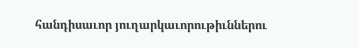հանդիսաւոր յուղարկաւորութիւններու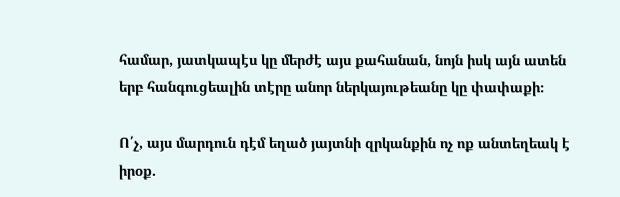համար, յատկապէս կը մերժէ այս քահանան, նոյն իսկ այն ատեն երբ հանգուցեալին տէրը անոր ներկայութեանը կը փափաքի։

Ո՛չ, այս մարդուն դէմ եղած յայտնի զրկանքին ոչ ոք անտեղեակ է իրօք.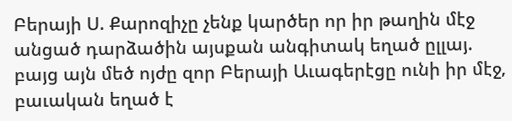Բերայի Ս. Քարոզիչը չենք կարծեր որ իր թաղին մէջ անցած դարձածին այսքան անգիտակ եղած ըլլայ. բայց այն մեծ ոյժը զոր Բերայի Աւագերէցը ունի իր մէջ, բաւական եղած է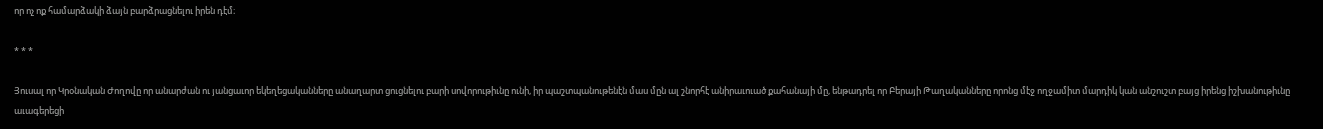որ ոչ ոք համարձակի ձայն բարձրացնելու իրեն դէմ։

* * *

Յուսալ որ Կրօնական Ժողովը որ անարժան ու յանցաւոր եկեղեցականները անաղարտ ցուցնելու բարի սովորութիւնը ունի, իր պաշտպանութենէն մաս մըն ալ շնորհէ անիրաւուած քահանայի մը, ենթադրել որ Բերայի Թաղականները որոնց մէջ ողջամիտ մարդիկ կան անշուշտ բայց իրենց իշխանութիւնը աւագերեցի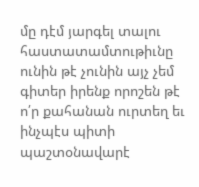մը դէմ յարգել տալու հաստատամտութիւնը ունին թէ չունին այչ չեմ գիտեր իրենք որոշեն թէ ո՛ր քահանան ուրտեղ եւ ինչպէս պիտի պաշտօնավարէ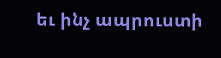եւ ինչ ապրուստի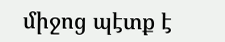միջոց պէտք է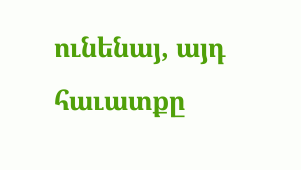ունենայ, այդ հաւատքը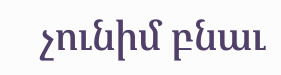չունիմ բնաւ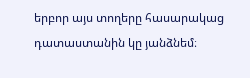երբոր այս տողերը հասարակաց դատաստանին կը յանձնեմ։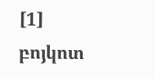[1]            բոյկոտ